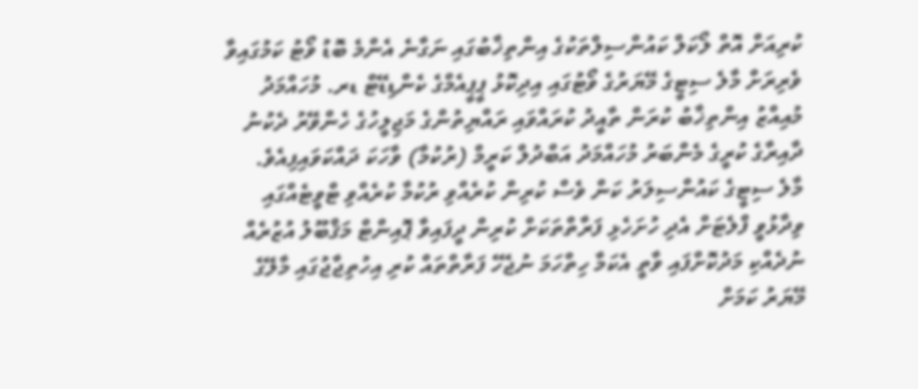ކުރިއަށް އޮތް ލޯކަލް ކައުންސިލްތަކުގެ އިންތިޚާބުގައި ނަގާނެ އެންމެ ބޮޑު ވޯޓު ކަމުގައިވާ ވެރިރަށް މާލެ ސިޓީގެ މޭޔަރުގެ ވޯޓުގައި އިދިކޮޅު ޕީޕީއެމްގެ ކެންޑިޑޭޓް ޑރ. މުހައްމަދު މުއިއްޒު އިންތިޚާބު ކުރަން ތާއީދު ކުރައްވައި ރައްޔިތުންގެ މަޖިލީހުގެ ހެންވޭރު ދެކުނު ދާއިރާގެ ކުރީގެ މެންބަރު މުހައްމަދު އަބްދުލް ކަރީމް (ރުކުމާ) ވާހަކަ ދައްކަވައިފިއެވެ.
މާލެ ސިޓީގެ ކައުންސިލަރު ކަން ވެސް ކުރިން ކުރެއްވި ރުކުމާ ކުރެއްވި ޓްވީޓެއްގައި ވިދާޅުވީ ފްލެޓަށް އެދި ހުށަހެޅި ފަރާތްތަކަށް ކުރިން ދީފައިވާ ޕޮއިންޓް މަޤްބޫލު އުޒުރެއް ނުދެއްކި މަދުކޮށްފައި ވާތީ އެކަމާ ހިތްހަމަ ނުޖެހޭ ފަރާތްތައް ކުރި އިހުތިޖާޖުގައި މާލޭގެ މޭޔަރު ކަމަށް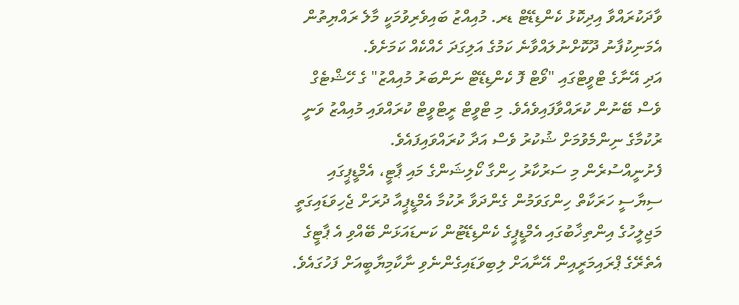ވާދަކުރައްވާ އިދިކޮޅު ކެންޑިޑޭޓް ޑރ. މުއިއްޒު ބައިވެރިވުމަކީ މާލެ ރައްޔިތުން އެމަނިކުފާނު ދޫކޮށްނުލައްވާނެ ކަމުގެ އަލިގަދަ ހެއްކެއް ކަމަށެވެ.
އަދި އޭނާގެ ޓްވީޓްގައި "ވޯޓް ފޮ ކެންޑިޑޭޓް ނަންބަރު މުއިއްޒު" ގެ ހޭޝްޓެގް ވެސް ބޭނުން ކުރައްވާފައިވެއެވެ. މި ޓްވީޓް ރީޓްވީޓް ކުރައްވައި މުއިއްޒު ވަނީ ރުކުމާގެ ނިންމެވުމަށް ޝުކުރު ވެސް އަދާ ކުރައްވައިފައެވެ.
ފެށުނީއްސުރެން މި ސަރުކާރު ހިންގާ ކޯލިޝަންގެ މައި ޕާޓީ، އެމްޑީޕީގައި ސިޔާސީ ހަރަކާތް ހިންގަވަމުން ގެންދަވާ ރުކުމާ އެމްޑީޕީއާ ދުރަށް ޖެހިވަޑައިގަތީ މަޖިލީހުގެ އިންތިޚާބުގައި އެމްޑީޕީގެ ކެންޑިޑޭޓުން ކަނޑައަޅަން ބޭއްވި އެ ޕާޓީގެ އެތެރޭގެ ޕްރައިމަރީއިން އޭނާއަށް ލިބިވަޑައިގެންނެވި ނާކާމިޔާބީއަށް ފަހުގައެވެ.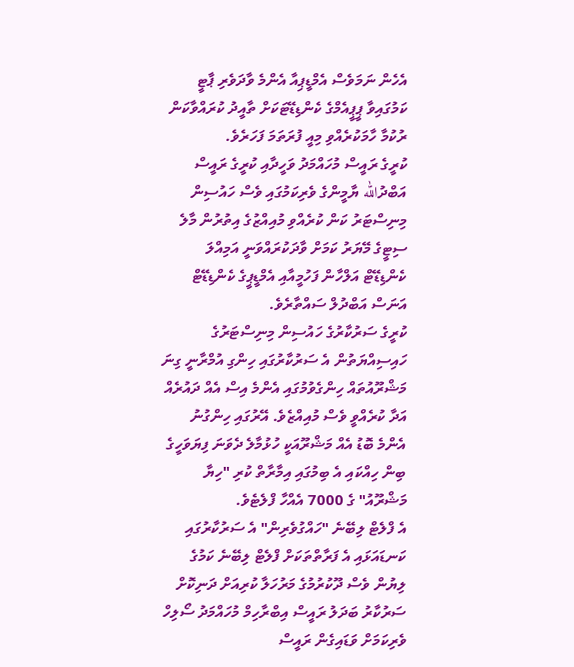އެހެން ނަމަވެސް އެމްޑީޕިއާ އެންމެ ވާދަވެރި ޕާޓީ ކަމުގައިވާ ޕީޕީއެމްގެ ކެންޑިޑޭޓަކަށް ތާއީދު ކުރައްވާކަން ރުކުމާ ހާމަކުރެއްވި މިއީ ފުރަތަމަ ފަހަރެވެ.
ކުރީގެ ރައީސް މުހައްމަދު ވަހީދާއި ކުރީގެ ރައީސް އަބްދުالله ޔާމީންގެ ވެރިކަމުގައި ވެސް ހައުސިން މިނިސްޓަރު ކަން ކުރެއްވި މުއިއްޒުގެ އިތުރުން މާލެ ސިޓީގެ މޭޔަރު ކަމަށް ވާދަކުރައްވަނީ އަމިއްލަ ކެންޑިޑޭޓް އަލްހާން ފަހުމީއާއި އެމްޑީޕީގެ ކެންޑިޑޭޓް އަނަސް އަބްދުލް ސައްތާރެވެ.
ކުރީގެ ސަރުކާރުގެ ހައުސިން މިނިސްޓަރުގެ ހައިސިއްޔަތުން އެ ސަރުކާރުގައި ހިންގި އުމްރާނީ ގިނަ މަޝްރޫއުތައް ހިންގެވުމުގައި އެންމެ އިސް އެއް ދައުރެއް އަދާ ކުރެއްވީ ވެސް މުއިއްޒެވެ. އޭރުގައި ހިންގުނު އެންމެ ބޮޑު އެއް މަޝްރޫއަކީ ހުޅުމާލެ ދެވަނަ ފިޔަވަހީގެ ބިން ހިއްކައި އެ ބިމުގައި އިމާރާތް ކުރި "ހިޔާ މަޝްރޫއު" ގެ 7000 އެއްހާ ފްލެޓެވެ.
އެ ފްލެޓް ލިބޭނެ "ހައްގުވެރިން" އެ ސަރުކާރުގައި ކަނޑައަޅައި އެ ފަރާތްތަކަށް ފްލެޓް ލިބޭނެ ކަމުގެ ލިޔުން ވެސް ދޫކުރުމުގެ މަރުހަލާ ކުރިއަށް ދަނިކޮށް ސަރުކާރު ބަދަލު ރައީސް އިބްރާހިމް މުހައްމަދު ސޯލިހް ވެރިކަމަށް ވަޑައިގެން ރައީސް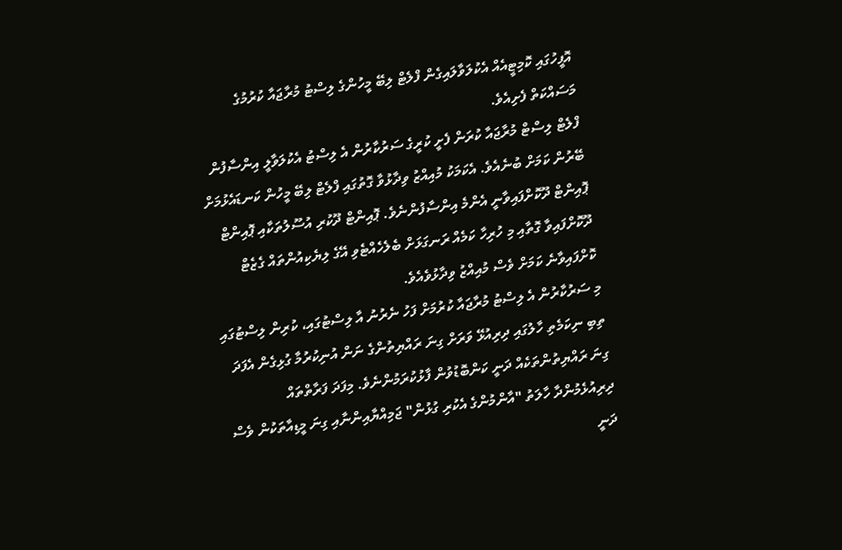އޮފީހުގައި ކޮމިޓީއެއް އެކުލަވާލައިގެން ފްލެޓް ލިބޭ މީހުންގެ ލިސްޓު މުރާޖައާ ކުރުމުގެ މަސައްކަތް ފެށިއެވެ.
ފްލެޓް ލިސްޓް މުރާޖައާ ކުރަން ފެށީ ކުރީގެ ސަރުކާރުން އެ ލިސްޓު އެކުލަވާލީ އިންސާފުން ބޭރުން ކަމަށް ބުނެއެވެ. އެކަމަކު މުއިއްޒު ވިދާޅުވާ ގޮތުގައި ފްލެޓް ލިބޭ މީހުން ކަނޑައެޅުމަށް ޕޮއިންޓް ދޫކޮށްފައިވާނީ އެންމެ އިންސާފުންނެވެ. ޕޮއިންޓް ދޫކުރި އުސޫލުތަކާއި ޕޮއިންޓް ދޫކޮށްފައިވާ ގޮތާއި މި ހުރިހާ ކަމެއް ރަނގަޅަށް ބެލެހެއްޓެވި އޭގެ ލިޔެކިއުންތައް ގެޒެޓް ކޮށްފައިވާނެ ކަމަށް ވެސް މުއިއްޒު ވިދާޅުވެއެވެ.
މި ސަރުކާރުން އެ ލިސްޓު މުރާޖައާ ކުރުމަށް ފަހު ނެރުނު އާ ލިސްޓުގައި، ކުރިން ލިސްޓުގައި ތިބި ނިކަމެތި ހާލުގައި ދިރިއުޅޭ ވަރަށް ގިނަ ރައްޔިތުންގެ ނަން އުނިކުރުމާ ގުޅިގެން އެފަދަ ގިނަ ރައްޔިތުންތަކެއް ދަނީ ކަންބޮޑުވުން ފާޅުކުރަމުންނެވެ. މިފަދަ ފަރާތްތައް ދިރިއުޅެމުންދާ ހާލަތު "އާންމުންގެ އެކުރި ގުޅުން" ޖަމިއްޔާއިންނާއި ގިނަ މީޑިއާތަކުން ވެސް ދަނީ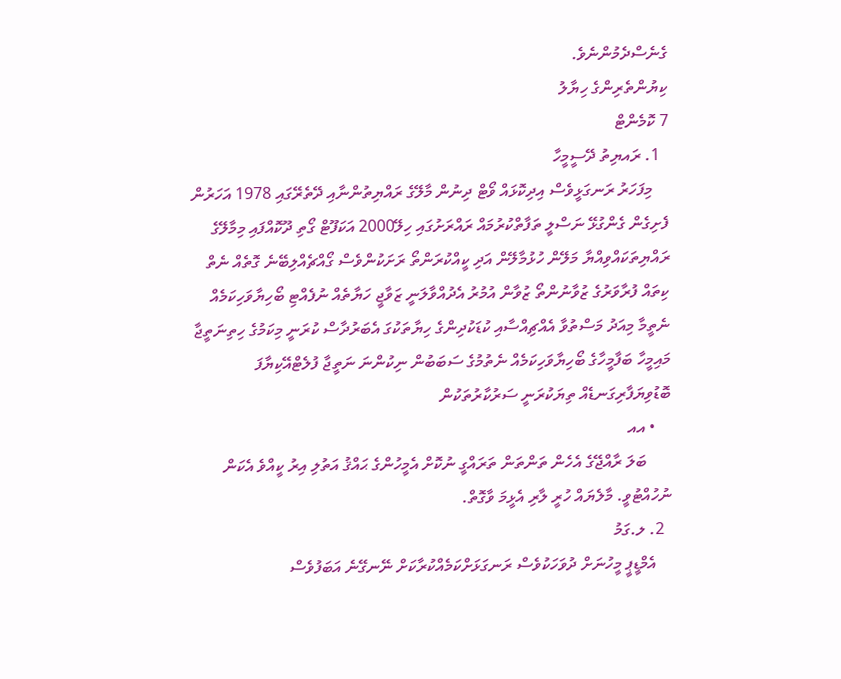ގެނެސްދެމުންނެވެ.
ކިޔުންތެރިންގެ ހިޔާލު
7 ކޮމެންޓް
  1. ރައޔިތު ދޭސީމީހާ
    މިފަހަރު ރަނގަޅީވެސް އިދިކޮޅައް ވޯޓް ދިނުން މާލޭގެ ރައްޔިތުންނާއި ދޭތެރޭގައި 1978 އަހަރުން ފެށިގެން ގެންގުޅޭ ނަސްލީ ތަފާތްކުރުމައް ރައްރަށުގައި ހިލޭ2000 އަކަފޫޓް ގޯތި ދޫކޮއްފައި މިމާލޭގެ ރައްޔިތަކައްވިއްޔާ މަލޭން ހުޅުމާލޭން އަދި ކީއްކުރަންތޯ ރަށަކުންވެސް ގޯއްޗެއްލިބޭނެ ގޮތެއް ނެތް ކިތައް ފުރާވަރުގެ ޒުވާނުންތޯ ޒުވާން އުމުރު އެދުއްވާލަނީ ޒަވާޖީ ހަޔާތެއް ނުފެއްޓި ބޯހިޔާވަހިކަމެއް ނެތީމާ މިއަދު މަސްތުވާ އެއްޗިއްސާއި ކުޑަކުދިންގެ ހިޔާތަކުގަ އެބަރުދާސް ކުރަނީ މިކަމުގެ ހިތިނަތީޖާ މައިމީހާ ބަފާމީހާގެ ބޯހިޔާވަހިކަމެއް ނެތުމުގެ ސަބަބުން ނިކުންނަ ނަތީޖާ ފުލެޓްއޭކިޔާފަ ބޮޑުވިޔަފާރިގަނޑެއް ތިޔަކުރަނީ ސަރުކާރުތަކުން
    • އއ
      ބަލަ ރާއްޖޭގެ އެހެން ތަންތަން ތަރައްގީ ނުކޮށް އެމީހުންގެ ޙައްޤު އަތުލި އިރު ކީއްވެ އެކަން ނުހުއްޓުވީ. މާލެޔައް ހުރީ ލާރި އެޅީމަ ވާގޮތް.
  2. ލ.ގަމު
    އެމްޑީޕީ މީހުނަށް ދުވަހަކުވެސް ރަނގަޅަށްކަމެއްކުރާކަށް ނޭނގޭނެ އަބަފުވެސް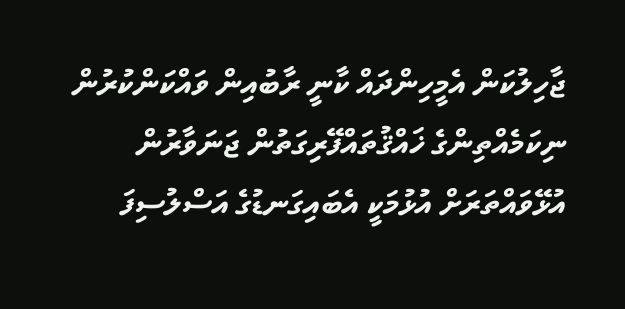ޖާހިލުކަން އެމީހިންދައް ކާނީ ރާބުއިން ވައްކަންކުރުން ނިކަމެއްތިންގެ ޚައްޤުތައްފޭރިގަތުން ޖަނަވާރުން އުޅޭވައްތަރަށް އުޅުމަކީ އެބައިގަނޑުގެ އަސްލުސިފަ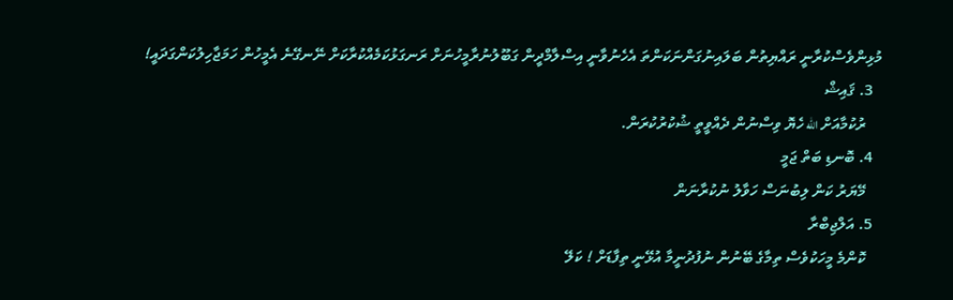މުޅިންވެސްކުރާނީ ރައްޔިތުން ބަލައިނުގަންނަކަންތަ އެހެނުވާނީ އިސްލާމްދީން ގަބޫލުނުރާމީހުނަށް ރަނގަޅުކަމެއްކުރާކަށް ނޭނގޭނެ އެމީހުން ހަމަޖާހިލުކަންގަދައީ!
  3. ޤައިޝް
    ރުކުމާއަށް الله ހެޔޮ ވިސްނުން ދެއްވީތީ ޝުކުރުކުރަން.
  4. ބޮނޑި ބަތް ޖަމީ
    މޭޔަރު ކަން ލިބުނަސް ހަވާލު ނުކުރާނަން
  5. އަލްޖިބްރާ
    ކޮންމެ މީހަކުވެސް ތިމާގެ ބޭނުން ނުފުދުނީމާ އުޅޭނީ ތިފާޑަށް ! ކަލޭ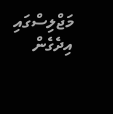މަޖްލިސްގައި އިދެގެން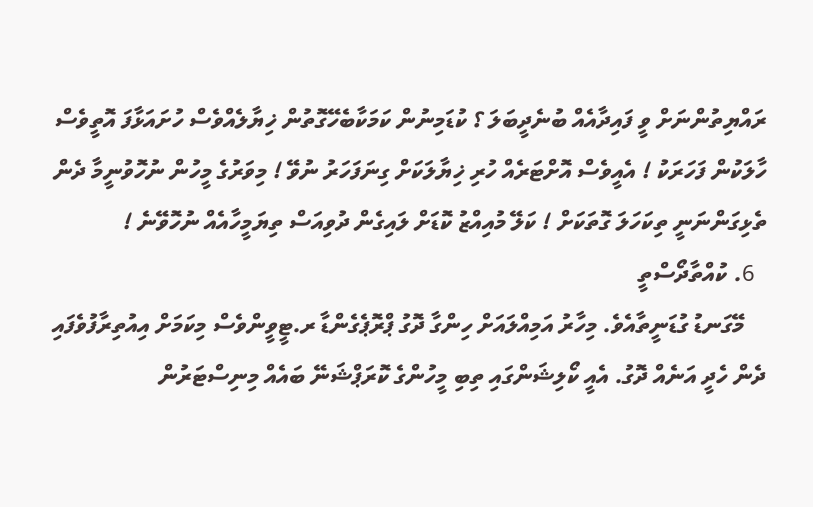ރައްޔިތުންނަށް ވީ ފައިދާއެއް ބުނެދީބަލަ ؟ ކުޑަމިނުން ކަމަކާބެހޭގޮތުން ޚިޔާލެއްވެސް ހުށައަޅާފަ އޮތީވެސް ހާލަކުން ފަހަރަކު ! އެއީވެސް އޮށްޓަރެއް ހުރި ޚިޔާލަކަށް ގިނަފަހަރު ނުވޭ ! މިވަރުގެ މީހުން ނުހޮވުނީމާ ދެން ތެޅިގަންނަނީ ތިކަހަލަ ގޮތަކަށް ! ކަލޭ މުއިއްޒު ކޮޑަށް ލައިގެން ދުވިއަސް ތިޔަމީހާއެއް ނުހޮވޭނެ !
  6. ކުއްތާދޯސްތީ
    މޭގަނޑު ގުޑަނީތާއެވެ. މިހާރު އަމިއްލައަށް ހިންގާ ދޮގު ޕްރޮޕެގެންޑާ ރ.ޓީވީންވެސް މިކަމަށް އިއުތިރާފުވެފައި ދެން ހެދީ އަނެއް ދޮގު. އެއީ ކޯލިޝަންގައި ތިބި މީހުންގެ ކޮރަޕްޝަނޭ ބައެއް މިނިސްޓަރުން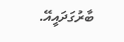ބާރުގަދައީއޭ.